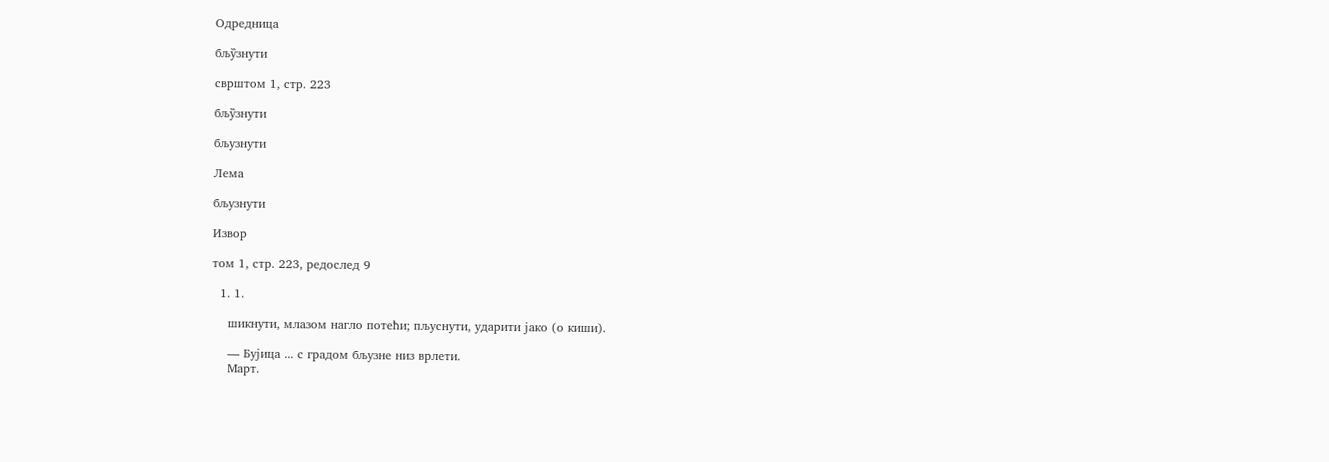Одредница

бљу̏знути

сврштом 1, стр. 223

бљу̏знути

бљузнути

Лема

бљузнути

Извор

том 1, стр. 223, редослед 9

  1. 1.

    шикнути, млазом нагло потећи; пљуснути, ударити јако (о киши).

    — Бујица ... с градом бљузне низ врлети.
    Март.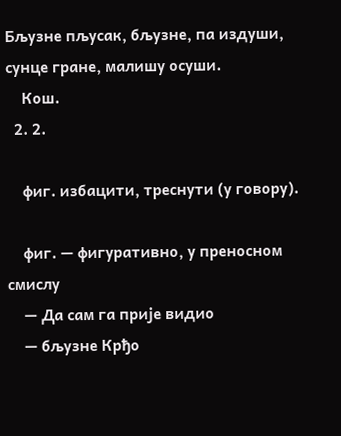Бљузне пљусак, бљузне, па издуши, сунце гране, малишу осуши.
    Кош.
  2. 2.

    фиг. избацити, треснути (у говору).

    фиг. — фигуративно, у преносном смислу
    — Да сам га прије видио
    — бљузне Крђо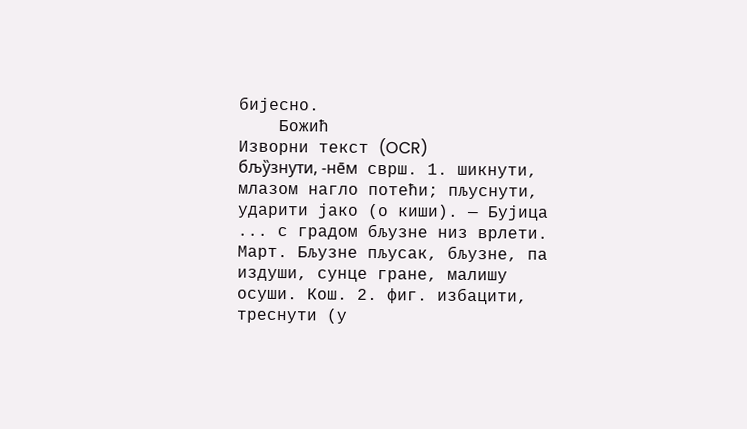бијесно.
    Божић
Изворни текст (OCR)
бљу̏знути, -не̄м сврш. 1. шикнути, млазом нагло потећи; пљуснути, ударити јако (о киши). — Бујица ... с градом бљузне низ врлети. Март. Бљузне пљусак, бљузне, па издуши, сунце гране, малишу осуши. Кош. 2. фиг. избацити, треснути (у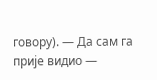говору). — Да сам га прије видио —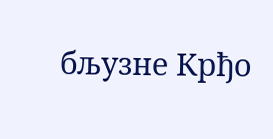бљузне Крђо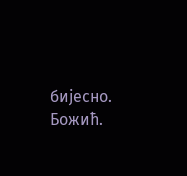бијесно. Божић.